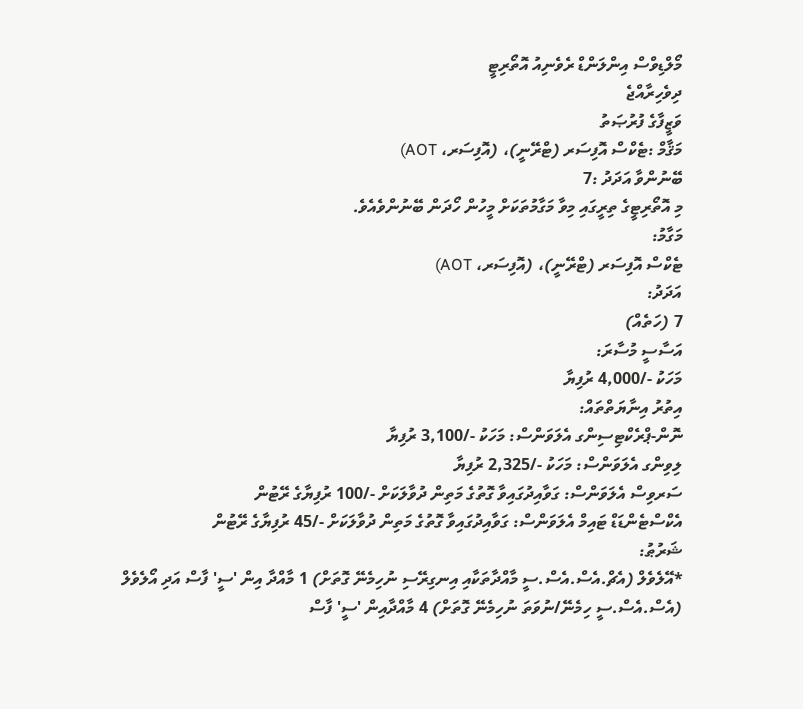މޯލްޑިވްސް އިންލަންޑް ރެވެނިއު އޮތޯރިޓީ
ދިވެހިރާއްޖެ
ވަޒީފާގެ ފުރުޞަތު
މަޤާމް :ޓެކްސް އޮފިސަރ (ޓްރޭނީ)، (އޮފިސަރ، AOT)
ބޭނުންވާ އަދަދު :7
މި އޮތޯރިޓީގެ ތިރީގައި މިވާ މަގާމުތަކަށް މީހުން ހޯދަން ބޭނުންވެއެވެ.
މަގާމު:
ޓެކްސް އޮފިސަރ (ޓްރޭނީ)، (އޮފިސަރ، AOT)
އަދަދު:
7 (ހަތެއް)
އަސާސީ މުސާރަ:
މަހަކު -/4,000 ރުފިޔާ
އިތުރު އިނާޔަތްތައް:
ނޮން-ޕްރެކްޓިސިންގ އެލަވަންސް: މަހަކު -/3,100 ރުފިޔާ
ލިވިންގ އެލަވަންސް: މަހަކު -/2,325 ރުފިޔާ
ސަރވިސް އެލަވަންސް: ގަވާއިދުގައިވާ ގޮތުގެ މަތިން ދުވާލަކަށް -/100 ރުފިޔާގެ ރޭޓުން
އެކްސްޓެންޑަޑް ޓައިމް އެލަވަންސް: ގަވާއިދުގައިވާ ގޮތުގެ މަތިން ދުވާލަކަށް -/45 ރުފިޔާގެ ރޭޓުން
ޝަރުޠު:
*އޭލެވެލް (އެޗް.އެސް.އެސް.ސީ މާއްދާތަކާއި އިނގިރޭސި ނުހިމެނޭ ގޮތަށް) 1 މާއްދާ އިން 'ސީ' ފާސް އަދި އޯލެވެލް (އެސް.އެސް.ސީ ހިމެނޭ/ނުވަތަ ނުހިމެނޭ ގޮތަށް) 4 މާއްދާއިން 'ސީ' ފާސް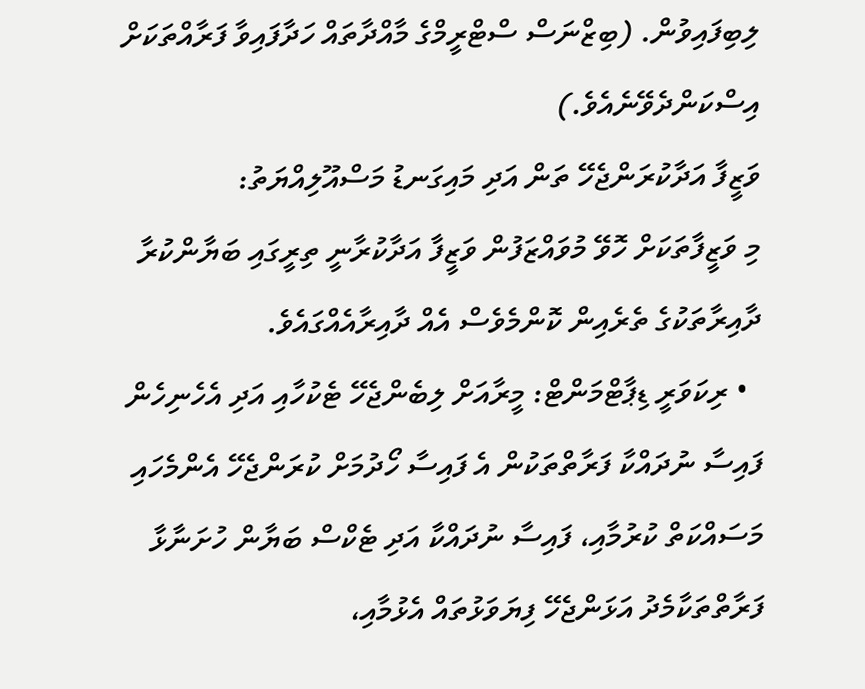ލިބިފައިވުން. (ބިޒްނަސް ސްޓްރީމްގެ މާއްދާތައް ހަދާފައިވާ ފަރާއްތަކަށް އިސްކަންދެވޭނެއެވެ.)
ވަޒީފާ އަދާކުރަންޖެހޭ ތަން އަދި މައިގަނޑު މަސްއޫލިއްޔަތު:
މި ވަޒީފާތަކަށް ހޮވޭ މުވައްޒަފުން ވަޒީފާ އަދާކުރާނީ ތިރީގައި ބަޔާންކުރާ ދާއިރާތަކުގެ ތެރެއިން ކޮންމެވެސް އެއް ދާއިރާއެއްގައެވެ.
  • ރިކަވަރީ ޑިޕާޓްމަންޓް: މީރާއަށް ލިބެންޖެހޭ ޓެކުހާއި އަދި އެހެނިހެން ފައިސާ ނުދައްކާ ފަރާތްތަކުން އެ ފައިސާ ހޯދުމަށް ކުރަންޖެހޭ އެންމެހައި މަސައްކަތް ކުރުމާއި، ފައިސާ ނުދައްކާ އަދި ޓެކްސް ބަޔާން ހުށަނާޅާ ފަރާތްތަކާމެދު އަޅަންޖެހޭ ފިޔަވަޅުތައް އެޅުމާއި،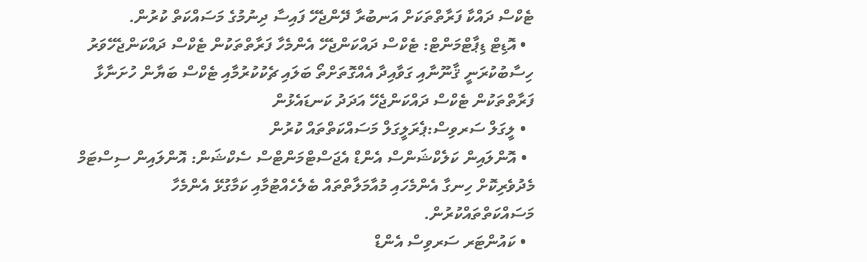ޓެކްސް ދައްކާ ފަރާތްތަކަށް އަނބުރާ ދޭންޖެހޭ ފައިސާ ދިނުމުގެ މަސައްކަތް ކުރުން.
  • އޮޑިޓް ޑިޕާޓްމަންޓް: ޓެކްސް ދައްކަންޖެހޭ އެންމެހާ ފަރާތްތަކުން ޓެކްސް ދައްކަންޖެހޭވަރު ހިސާބުކުރަނީ ޤާނޫނާއި ގަވާއިދާ އެއްގޮތަށްތޯ ބަލައި ޗެކުކުރުމާއި ޓެކްސް ބަޔާން ހުށަނާޅާ ފަރާތްތަކުން ޓެކްސް ދައްކަންޖެހޭ އަދަދު ކަނޑައެޅުން
  • ލީގަލް ސަރވިސް:ޕެރަލީގަލް މަސައްކަތްތައް ކުރުން
  • އޮންލައިން ކަލެކްޝަންސް އެންޑް އެޖަސްޓްމަންޓްސް ސެކްޝަން: އޮންލައިން ސިސްޓަމް މެދުވެރިކޮށް ހިނގާ އެންމެހައި މުއާމަލާތްތައް ބެލެހެއްޓުމާއި ކަމާގުޅޭ އެންމެހާ މަސައްކަތްތައްކުރުން.
  • ކައުންޓަރ ސަރވިސް އެންޑް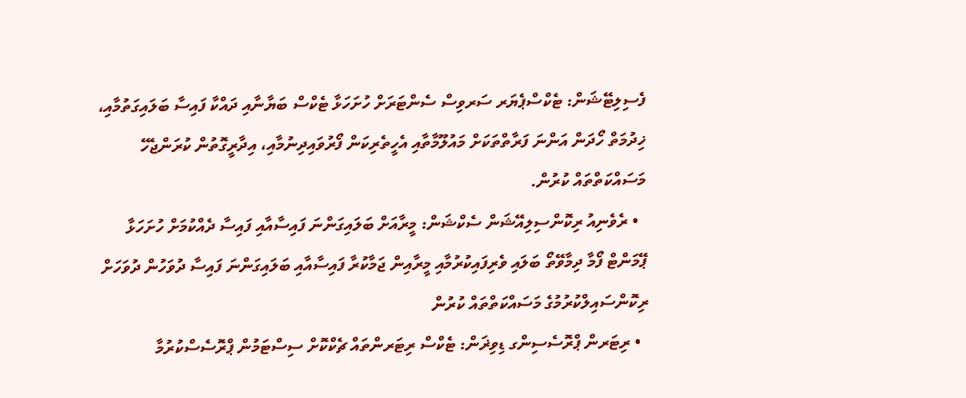ފެސިލިޓޭޝަން: ޓެކްސްޕެޔަރ ސަރވިސް ސެންޓަރަށް ހުށަހަޅާ ޓެކްސް ބަޔާނާއި ދައްކާ ފައިސާ ބަލައިގަތުމާއި، ޚިދުމަތް ހޯދަން އަންނަ ފަރާތްތަކަށް މައުލޫމާތާއި އެހީތެރިކަން ފޯރުވައިދިނުމާއި، އިދާރީގޮތުން ކުރަންޖެހޭ މަސައްކަތްތައް ކުރުން.
  • ރެވެނިއު ރިކޮންސިލިއޭޝަން ސެކްޝަން: މީރާއަށް ބަލައިގަންނަ ފައިސާއާއި ފައިސާ ދެއްކުމަށް ހުށަހަޅާ ޕޭމަންޓް ފޯމާ ދިމާވޭތޯ ބަލައި ވެރިފައިކުރުމާއި މީރާއިން ޖަމާކުރާ ފައިސާއާއި ބަލައިގަންނަ ފައިސާ ދުވަހުން ދުވަހަށް ރިކޮންސައިލްކުރުމުގެ މަސައްކަތްތައް ކުރުން
  • ރިޓަރން ޕްރޮސެސިންގ ޑިވިޜަން: ޓެކްސް ރިޓަރންތައް ޗެކްކޮށް ސިސްޓަމުން ޕްރޮސެސްކުރުމާ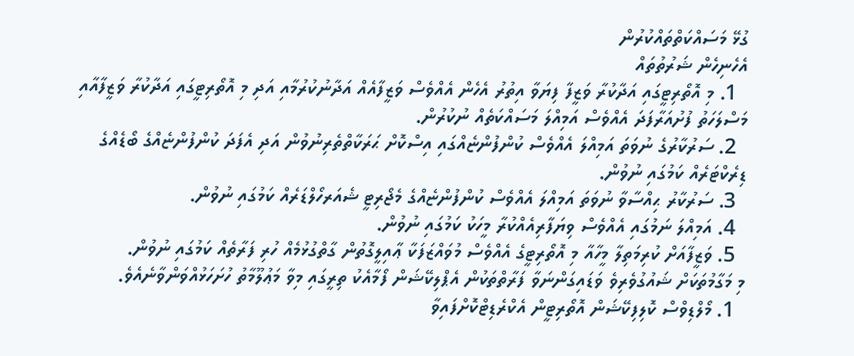ގުޅޭ މަސައްކަތްތައްކުރުން
އެހެނިހެން ޝަރުތުތައް
  1. މި އޮތޯރިޓީގައި އަދާކުރާ ވަޒީފާ ފިޔަވާ އިތުރު އެހެން އެއްވެސް ވަޒީފާއެއް އަދާނުކުރުމާއި އަދި މި އޮތޯރިޓީގައި އަދާކުރާ ވަޒީފާއާއި މަސްލަހަތު ފުށުއަރާފަދަ އެއްވެސް އަމިއްލަ މަސައްކަތެއް ނުކުރުން.
  2. ސަރުކާރުގެ ނުވަތަ އަމިއްލަ އެއްވެސް ކުންފުންޏެއްގައި އިސްކޮށް ޙަރަކާތްތެރިނުވުން އަދި އެފަދަ ކުންފުންޏެއްގެ ބޯޑެއްގެ ޑިރެކްޓަރެއް ކަމުގައި ނުވުން.
  3. ސަރުކާރު ޙިއްސާވާ ނުވަތަ އަމިއްލަ އެއްވެސް ކުންފުންޏެއްގެ މެޖޯރިޓީ ޝެއަރހޯލްޑަރެއް ކަމުގައި ނުވުން.
  4. އަމިއްލަ ނަމުގައި އެއްވެސް ވިޔަފާރިއެއްކުރާ މީހަކު ކަމުގައި ނުވުން.
  5. ވަޒީފާއަށް ކުރިމަތިލާ މީހާއާ މި އޮތޯރިޓީގެ އެއްވެސް މުވައްޒަފަކާ ޢާއިލީގޮތުން ގާތްގުޅުމެއް ހުރި ފަރާތެއް ކަމުގައި ނުވުން.
މި މަގާމުތަކަށް ޝައުގުވެރިވެ ވަޑައިގަންނަވާ ފަރާތްތަކުން އެޕްލިކޭޝަން ފޯމާއެކު ތިރީގައި މިވާ މަޢުލޫމާތު ހުށަހަޅުއްވަންވާނެއެވެ.
  1. މޯލްޑިވްސް ކޮލިފިކޭޝަން އޮތޯރިޓީން އެކްރެޑިޓްކޮށްފައިވާ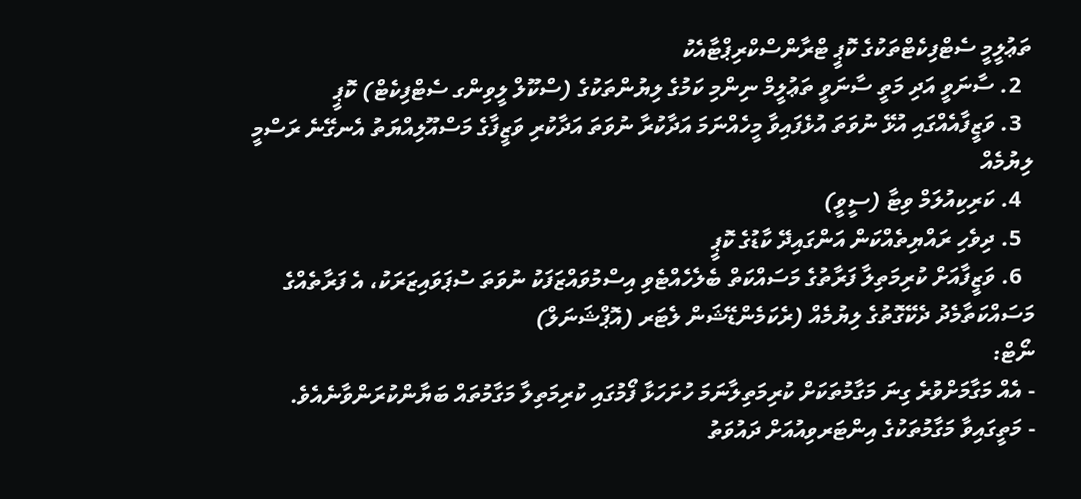ތަޢުލީމީ ސެޓްފިކެޓްތަކުގެ ކޮޕީ ޓްރާންސްކްރިޕްޓާއެކު
  2. ސާނަވީ އަދި މަތީ ސާނަވީ ތަޢުލީމް ނިންމި ކަމުގެ ލިޔުންތަކުގެ (ސްކޫލް ލީވިންގ ސެޓްފިކެޓް) ކޮޕީ
  3. ވަޒީފާއެއްގައި އުޅޭ ނުވަތަ އުޅެފައިވާ މީހެއްނަމަ އަދާކުރާ ނުވަތަ އަދާކުރި ވަޒީފާގެ މަސްއޫލިއްޔަތު އެނގޭނެ ރަސްމީ ލިޔުމެއް
  4. ކަރިކިއުލަމް ވިޓާ (ސީވީ)
  5. ދިވެހި ރައްޔިތެއްކަން އަންގައިދޭ ކާޑުގެ ކޮޕީ
  6. ވަޒީފާއަށް ކުރިމަތިލާ ފަރާތުގެ މަސައްކަތް ބެލެހެއްޓެވި އިސްމުވައްޒަފަކު ނުވަތަ ސުޕަވައިޒަރަކު، އެ ފަރާތެއްގެ މަސައްކަތާމެދު ދެކޭގޮތުގެ ލިޔުމެއް (ރެކަމެންޑޭޝަން ލެޓަރ (އޮޕްޝަނަލް)
ނޯޓް:
- އެއް މަގާމަށްވުރެ ގިނަ މަގާމުތަކަށް ކުރިމަތިލާނަމަ ހުށަހަޅާ ފޯމުގައި ކުރިމަތިލާ މަގާމުތައް ބަޔާންކުރަންވާނެއެވެ.
- މަތީގައިވާ މަގާމުތަކުގެ އިންޓަރވިއުއަށް ދައުވަތު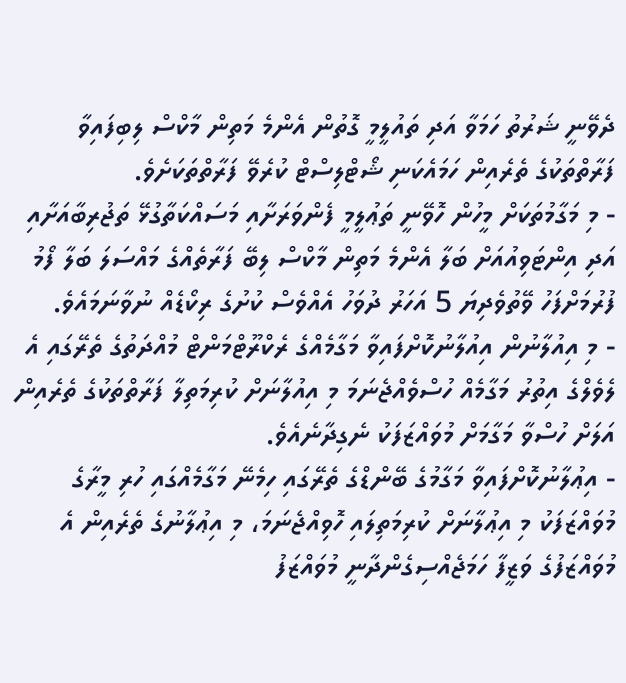ދެވޭނީ ޝަރުތު ހަމަވާ އަދި ތައުލީމީ ގޮތުން އެންމެ މަތިން މާކްސް ލިބިފައިވާ ފަރާތްތަކުގެ ތެރެއިން ހަމައެކަނި ޝޯޓްލިސްޓް ކުރެވޭ ފަރާތްތަކަށެވެ.
- މި މަގާމުތަކަށް މީހުން ހޮވޭނީ ތަޢުލީމީ ފެންވަރަށާއި މަސައްކަތާގުޅޭ ތަޖުރިބާއަށާއި އަދި އިންޓަވިއުއަށް ބަލާ އެންމެ މަތިން މާކްސް ލިބޭ ފަރާތެއްގެ މައްސަލަ ބަލާ ފޯމު ފުރުމަށްފަހު ވޭތުވެދިޔަ 5 އަހަރު ދުވަހު އެއްވެސް ކުށުގެ ރިކޯޑެއް ނުވާނަމައެވެ.
- މި އިއުލާނުން އިއުލާނުކޮށްފައިވާ މަގާމެއްގެ ރެކްރޫޓްމަންޓް މުއްދަތުގެ ތެރޭގައި އެ ލެވެލްގެ އިތުރު މަގާމެއް ހުސްވެއްޖެނަމަ މި އިއުލާނަށް ކުރިމަތިލާ ފަރާތްތަކުގެ ތެރެއިން އަލަށް ހުސްވާ މަގާމަށް މުވައްޒަފަކު ނެގިދާނެއެވެ.
- އިޢުލާނުކޮށްފައިވާ މަގާމުގެ ބޭންޑްގެ ތެރޭގައި ހިމެނޭ މަގާމެއްގައި ހުރި މީރާގެ މުވައްޒަފަކު މި އިޢުލާނަށް ކުރިމަތިލައި ހޮވިއްޖެނަމަ، މި އިޢުލާނުގެ ތެރެއިން އެ މުވައްޒަފުގެ ވަޒީފާ ހަމަޖެއްސިގެންދާނީ މުވައްޒަފު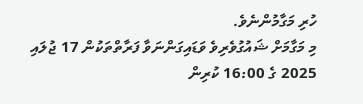ހުރި މަގާމުންނެވެ.
މި މަގާމަށް ޝައުގުވެރިވެ ވަޑައިގަންނަވާ ފަރާތްތަކުން 17 ޖުލައި 2025 ގެ 16:00 ކުރިން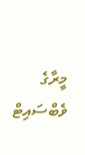މީރާގެ ވެބްސައިޓް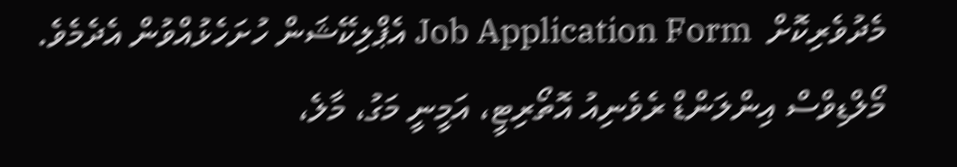މެދުވެރިކޮށް  Job Application Form އެޕްލިކޭޝަން ހުށަހެޅުއްވުން އެދެމެވެ.
މޯލްޑިވްސް އިންލަންޑް ރެވެނިއު އޮތޯރިޓީ، އަމީނީ މަގު، މާލެ،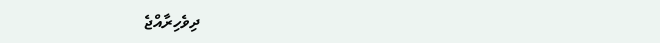ދިވެހިރާއްޖެ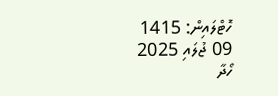ހޮޓްލައިން: 1415
09 ޖުލައި 2025
ހޯދާ